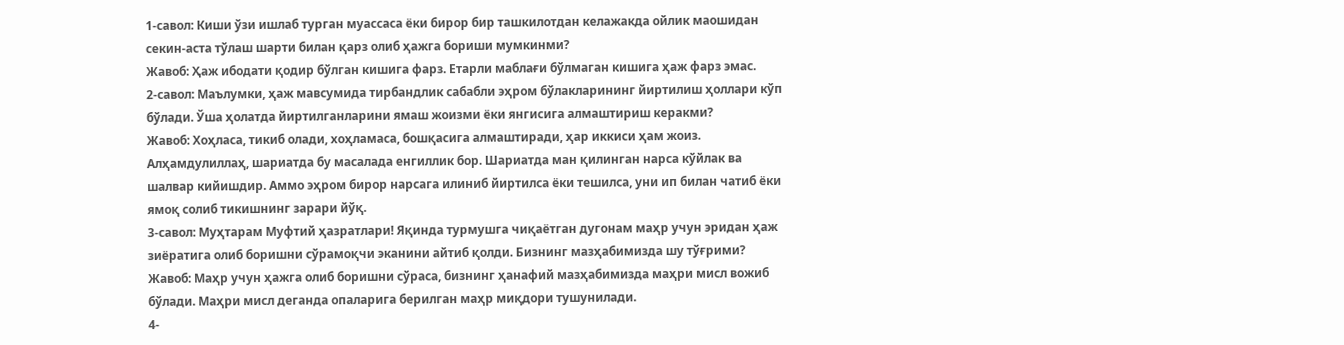1-савол: Киши ўзи ишлаб турган муассаса ёки бирор бир ташкилотдан келажакда ойлик маошидан секин-аста тўлаш шарти билан қарз олиб ҳажга бориши мумкинми?
Жавоб: Ҳаж ибодати қодир бўлган кишига фарз. Етарли маблағи бўлмаган кишига ҳаж фарз эмас.
2-савол: Маълумки, ҳаж мавсумида тирбандлик сабабли эҳром бўлакларининг йиртилиш ҳоллари кўп бўлади. Ўша ҳолатда йиртилганларини ямаш жоизми ёки янгисига алмаштириш керакми?
Жавоб: Хоҳласа, тикиб олади, хоҳламаса, бошқасига алмаштиради, ҳар иккиси ҳам жоиз. Алҳамдулиллаҳ, шариатда бу масалада енгиллик бор. Шариатда ман қилинган нарса кўйлак ва шалвар кийишдир. Аммо эҳром бирор нарсага илиниб йиртилса ёки тешилса, уни ип билан чатиб ёки ямоқ солиб тикишнинг зарари йўқ.
3-савол: Муҳтарам Муфтий ҳазратлари! Яқинда турмушга чиқаётган дугонам маҳр учун эридан ҳаж зиёратига олиб боришни сўрамоқчи эканини айтиб қолди. Бизнинг мазҳабимизда шу тўғрими?
Жавоб: Маҳр учун ҳажга олиб боришни сўраса, бизнинг ҳанафий мазҳабимизда маҳри мисл вожиб бўлади. Маҳри мисл деганда опаларига берилган маҳр миқдори тушунилади.
4-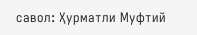савол: Ҳурматли Муфтий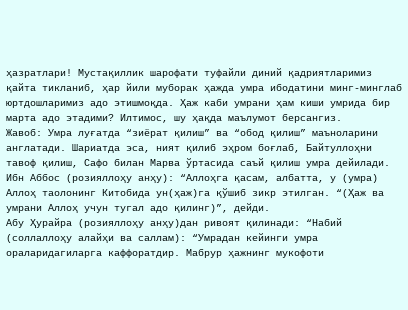ҳазратлари! Мустақиллик шарофати туфайли диний қадриятларимиз қайта тикланиб, ҳар йили муборак ҳажда умра ибодатини минг-минглаб юртдошларимиз адо этишмоқда. Ҳаж каби умрани ҳам киши умрида бир марта адо этадими? Илтимос, шу ҳақда маълумот берсангиз.
Жавоб: Умра луғатда “зиёрат қилиш” ва “обод қилиш” маъноларини англатади. Шариатда эса, ният қилиб эҳром боғлаб, Байтуллоҳни тавоф қилиш, Сафо билан Марва ўртасида саъй қилиш умра дейилади.
Ибн Аббос (розияллоҳу анҳу): “Аллоҳга қасам, албатта, у (умра) Аллоҳ таолонинг Китобида ун(ҳаж)га қўшиб зикр этилган. “(Ҳаж ва умрани Аллоҳ учун тугал адо қилинг)”, дейди.
Абу Ҳурайра (розияллоҳу анҳу)дан ривоят қилинади: “Набий (соллаллоҳу алайҳи ва саллам): “Умрадан кейинги умра ораларидагиларга каффоратдир. Мабрур ҳажнинг мукофоти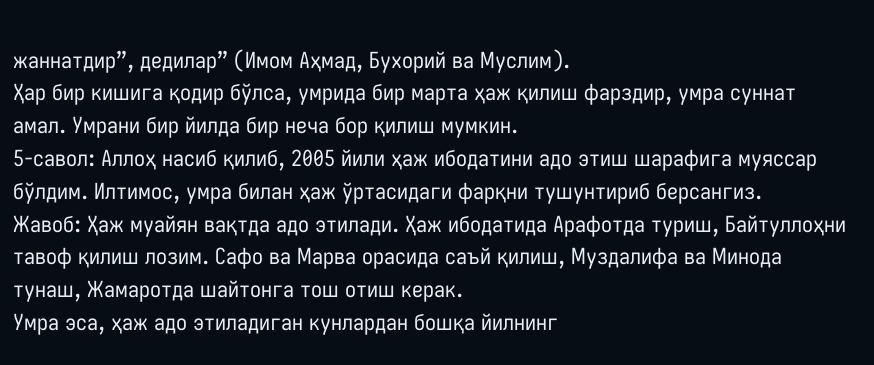жаннатдир”, дедилар” (Имом Аҳмад, Бухорий ва Муслим).
Ҳар бир кишига қодир бўлса, умрида бир марта ҳаж қилиш фарздир, умра суннат амал. Умрани бир йилда бир неча бор қилиш мумкин.
5-савол: Аллоҳ насиб қилиб, 2005 йили ҳаж ибодатини адо этиш шарафига муяссар бўлдим. Илтимос, умра билан ҳаж ўртасидаги фарқни тушунтириб берсангиз.
Жавоб: Ҳаж муайян вақтда адо этилади. Ҳаж ибодатида Арафотда туриш, Байтуллоҳни тавоф қилиш лозим. Сафо ва Марва орасида саъй қилиш, Муздалифа ва Минода тунаш, Жамаротда шайтонга тош отиш керак.
Умра эса, ҳаж адо этиладиган кунлардан бошқа йилнинг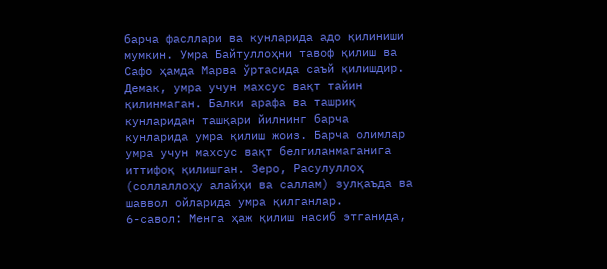барча фасллари ва кунларида адо қилиниши мумкин. Умра Байтуллоҳни тавоф қилиш ва Сафо ҳамда Марва ўртасида саъй қилишдир.
Демак, умра учун махсус вақт тайин қилинмаган. Балки арафа ва ташриқ кунларидан ташқари йилнинг барча кунларида умра қилиш жоиз. Барча олимлар умра учун махсус вақт белгиланмаганига иттифоқ қилишган. Зеро, Расулуллоҳ (соллаллоҳу алайҳи ва саллам) зулқаъда ва шаввол ойларида умра қилганлар.
6-савол: Менга ҳаж қилиш насиб этганида,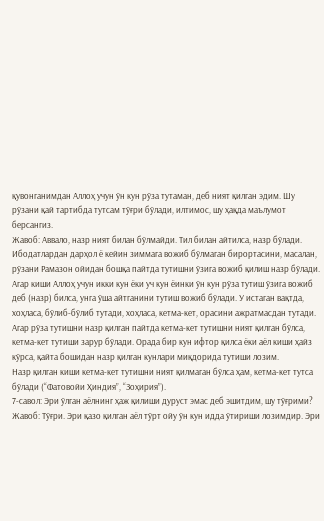қувонганимдан Аллоҳ учун ўн кун рўза тутаман, деб ният қилган эдим. Шу рўзани қай тартибда тутсам тўғри бўлади, илтимос, шу ҳақда маълумот берсангиз.
Жавоб: Аввало, назр ният билан бўлмайди. Тил билан айтилса, назр бўлади. Ибодатлардан дарҳол ё кейин зиммага вожиб бўлмаган бирортасини, масалан, рўзани Рамазон ойидан бошқа пайтда тутишни ўзига вожиб қилиш назр бўлади. Агар киши Аллоҳ учун икки кун ёки уч кун ёинки ўн кун рўза тутиш ўзига вожиб деб (назр) билса, унга ўша айтганини тутиш вожиб бўлади. У истаган вақтда, хоҳласа, бўлиб-бўлиб тутади, хоҳласа, кетма-кет, орасини ажратмасдан тутади.
Агар рўза тутишни назр қилган пайтда кетма-кет тутишни ният қилган бўлса, кетма-кет тутиши зарур бўлади. Орада бир кун ифтор қилса ёки аёл киши ҳайз кўрса, қайта бошидан назр қилган кунлари миқдорида тутиши лозим.
Назр қилган киши кетма-кет тутишни ният қилмаган бўлса ҳам, кетма-кет тутса бўлади (“Фатовойи Ҳиндия”, “Зоҳирия”).
7-савол: Эри ўлган аёлнинг ҳаж қилиши дуруст эмас деб эшитдим, шу тўғрими?
Жавоб: Тўғри. Эри қазо қилган аёл тўрт ойу ўн кун идда ўтириши лозимдир. Эри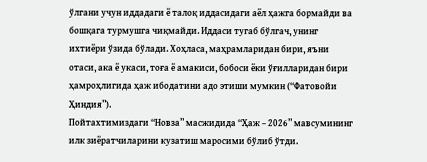ўлгани учун иддадаги ё талоқ иддасидаги аёл ҳажга бормайди ва бошқага турмушга чиқмайди. Иддаси тугаб бўлгач, унинг ихтиёри ўзида бўлади. Хоҳласа, маҳрамларидан бири, яъни отаси, ака ё укаси, тоға ё амакиси, бобоси ёки ўғилларидан бири ҳамроҳлигида ҳаж ибодатини адо этиши мумкин (“Фатовойи Ҳиндия”).
Пойтахтимиздаги “Новза” масжидида “Ҳаж – 2026” мавсумининг илк зиёратчиларини кузатиш маросими бўлиб ўтди.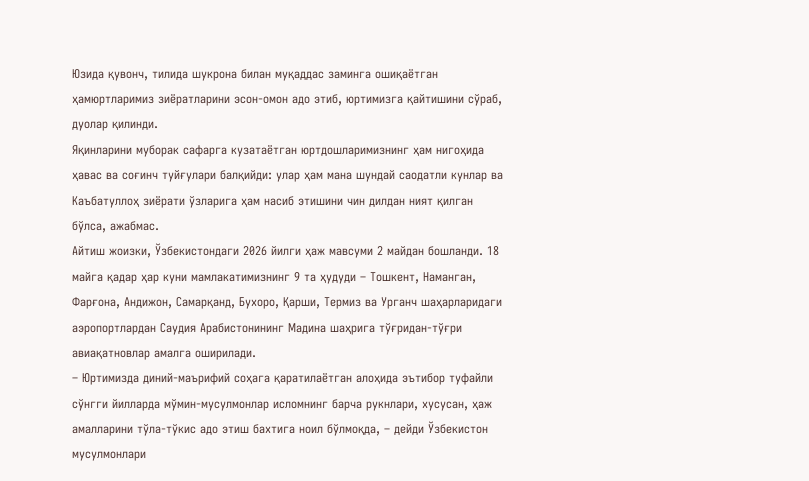Юзида қувонч, тилида шукрона билан муқаддас заминга ошиқаётган ҳамюртларимиз зиёратларини эсон-омон адо этиб, юртимизга қайтишини сўраб, дуолар қилинди.
Яқинларини муборак сафарга кузатаётган юртдошларимизнинг ҳам нигоҳида ҳавас ва соғинч туйғулари балқийди: улар ҳам мана шундай саодатли кунлар ва Каъбатуллоҳ зиёрати ўзларига ҳам насиб этишини чин дилдан ният қилган бўлса, ажабмас.
Айтиш жоизки, Ўзбекистондаги 2026 йилги ҳаж мавсуми 2 майдан бошланди. 18 майга қадар ҳар куни мамлакатимизнинг 9 та ҳудуди – Тошкент, Наманган, Фарғона, Андижон, Самарқанд, Бухоро, Қарши, Термиз ва Урганч шаҳарларидаги аэропортлардан Саудия Арабистонининг Мадина шаҳрига тўғридан-тўғри авиақатновлар амалга оширилади.
– Юртимизда диний-маърифий соҳага қаратилаётган алоҳида эътибор туфайли сўнгги йилларда мўмин-мусулмонлар исломнинг барча рукнлари, хусусан, ҳаж амалларини тўла-тўкис адо этиш бахтига ноил бўлмоқда, – дейди Ўзбекистон мусулмонлари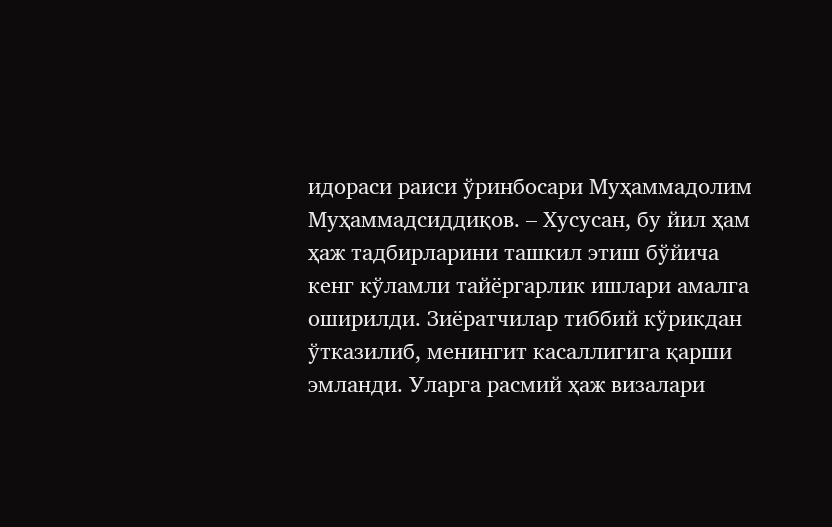идораси раиси ўринбосари Муҳаммадолим Муҳаммадсиддиқов. – Хусусан, бу йил ҳам ҳаж тадбирларини ташкил этиш бўйича кенг кўламли тайёргарлик ишлари амалга оширилди. Зиёратчилар тиббий кўрикдан ўтказилиб, менингит касаллигига қарши эмланди. Уларга расмий ҳаж визалари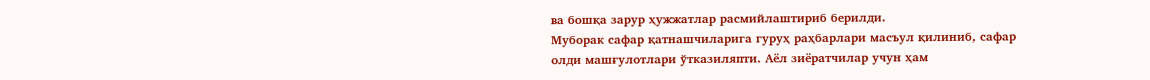ва бошқа зарур ҳужжатлар расмийлаштириб берилди.
Муборак сафар қатнашчиларига гуруҳ раҳбарлари масъул қилиниб, сафар олди машғулотлари ўтказиляпти. Аёл зиёратчилар учун ҳам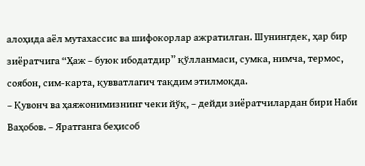алоҳида аёл мутахассис ва шифокорлар ажратилган. Шунингдек, ҳар бир зиёратчига “Ҳаж – буюк ибодатдир” қўлланмаси, сумка, нимча, термос, соябон, сим-карта, қувватлагич тақдим этилмоқда.
– Қувонч ва ҳаяжонимизнинг чеки йўқ, – дейди зиёратчилардан бири Наби Ваҳобов. – Яратганга беҳисоб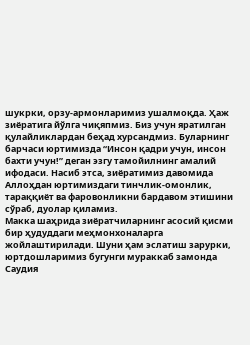шукрки, орзу-армонларимиз ушалмоқда. Ҳаж зиёратига йўлга чиқяпмиз. Биз учун яратилган қулайликлардан беҳад хурсандмиз. Буларнинг барчаси юртимизда “Инсон қадри учун, инсон бахти учун!” деган эзгу тамойилнинг амалий ифодаси. Насиб этса, зиёратимиз давомида Аллоҳдан юртимиздаги тинчлик-омонлик, тараққиёт ва фаровонликни бардавом этишини сўраб, дуолар қиламиз.
Макка шаҳрида зиёратчиларнинг асосий қисми бир ҳудуддаги меҳмонхоналарга жойлаштирилади. Шуни ҳам эслатиш зарурки, юртдошларимиз бугунги мураккаб замонда Саудия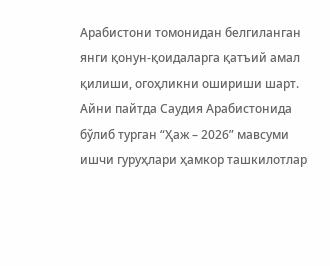Арабистони томонидан белгиланган янги қонун-қоидаларга қатъий амал қилиши, огоҳликни ошириши шарт.
Айни пайтда Саудия Арабистонида бўлиб турган “Ҳаж – 2026” мавсуми ишчи гуруҳлари ҳамкор ташкилотлар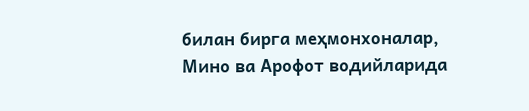билан бирга меҳмонхоналар, Мино ва Арофот водийларида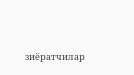зиёратчилар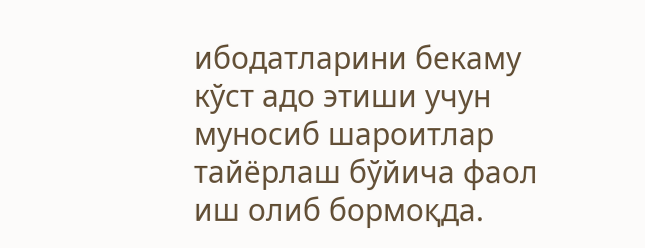ибодатларини бекаму кўст адо этиши учун муносиб шароитлар тайёрлаш бўйича фаол иш олиб бормоқда.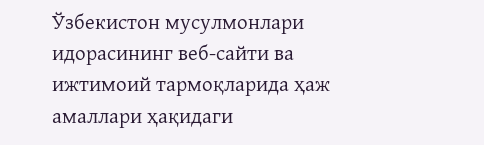Ўзбекистон мусулмонлари идорасининг веб-сайти ва ижтимоий тармоқларида ҳаж амаллари ҳақидаги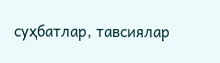суҳбатлар, тавсиялар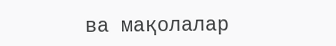ва мақолалар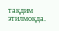тақдим этилмоқда.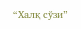“Халқ сўзи”